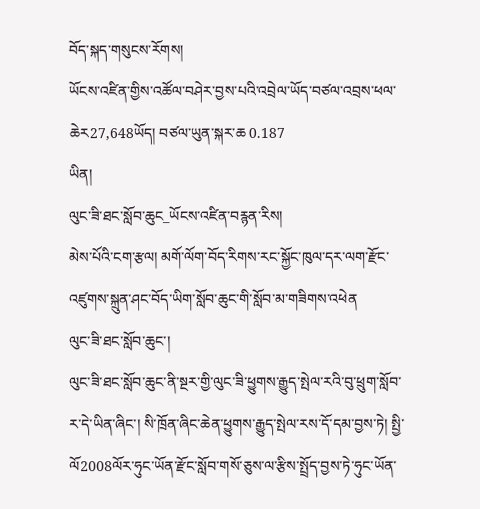བོད་སྐད་གསུངས་རོགས།
ཡོངས་འཛིན་གྱིས་འཚོལ་བཤེར་བྱས་པའི་འབྲེལ་ཡོད་བཙལ་འབྲས་ཕལ་ཆེར27,648ཡོད། བཙལ་ཡུན་སྐར་ཆ 0.187
ཡིན།
ལུང་ཟི་ཐང་སློབ་ཆུང_ཡོངས་འཛིན་བརྙན་རིས།
མེས་པོའི་ངག་རྩལ། མགོ་ལོག་བོད་རིགས་རང་སྐྱོང་ཁུལ་དར་ལག་རྫོང་འཛུགས་སྐྲུན་ཤང་བོད་ཡིག་སློབ་ཆུང་གི་སློབ་མ་གཟིགས་འཕེན
ལུང་ཟི་ཐང་སློབ་ཆུང་།
ལུང་ཟི་ཐང་སློབ་ཆུང་ནི་སྔར་གྱི་ལུང་ཟི་ཕྱུགས་རྒྱུད་སྤེལ་རའི་བུ་ཕྲུག་སློབ་ར་དེ་ཡིན་ཞིང་། སི་ཁྲོན་ཞིང་ཆེན་ཕྱུགས་རྒྱུད་སྤེལ་རས་དོ་དམ་བྱས་ཏེ། སྤྱི་ལོ2008ལོར་ཧུང་ཡོན་རྫོང་སློབ་གསོ་ཅུས་ལ་རྩིས་སྤྲོད་བྱས་ཏེ་ཧུང་ཡོན་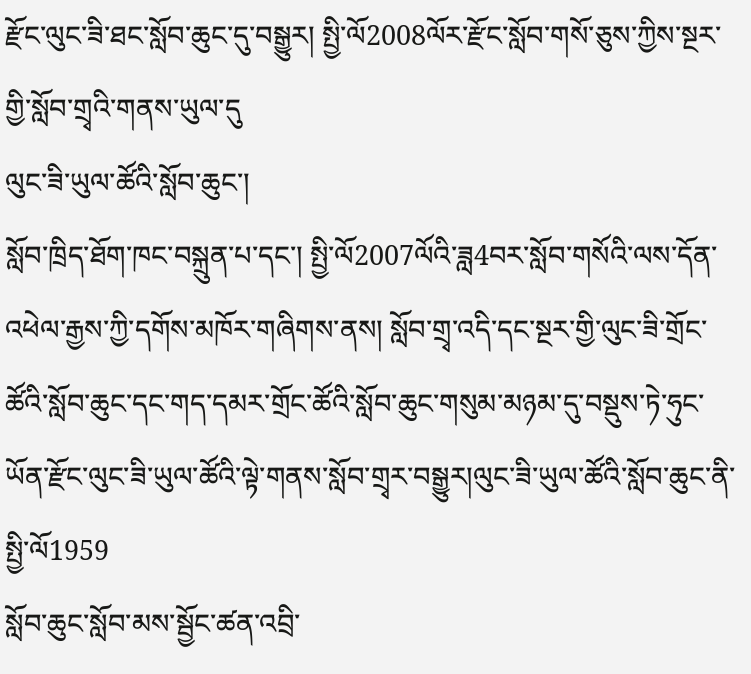རྫོང་ལུང་ཟི་ཐང་སློབ་ཆུང་དུ་བསྒྱུར། སྤྱི་ལོ2008ལོར་རྫོང་སློབ་གསོ་ཅུས་ཀྱིས་སྔར་གྱི་སློབ་གྲྭའི་གནས་ཡུལ་དུ
ལུང་ཟི་ཡུལ་ཚོའི་སློབ་ཆུང་།
སློབ་ཁྲིད་ཐོག་ཁང་བསྐྲུན་པ་དང་། སྤྱི་ལོ2007ལོའི་ཟླ4བར་སློབ་གསོའི་ལས་དོན་འཕེལ་རྒྱས་ཀྱི་དགོས་མཁོར་གཞིགས་ནས། སློབ་གྲྭ་འདི་དང་སྔར་གྱི་ལུང་ཟི་གྲོང་ཚོའི་སློབ་ཆུང་དང་གད་དམར་གྲོང་ཚོའི་སློབ་ཆུང་གསུམ་མཉམ་དུ་བསྡུས་ཏེ་ཧུང་ཡོན་རྫོང་ལུང་ཟི་ཡུལ་ཚོའི་ལྟེ་གནས་སློབ་གྲྭར་བསྒྱུར།ལུང་ཟི་ཡུལ་ཚོའི་སློབ་ཆུང་ནི་སྤྱི་ལོ1959
སློབ་ཆུང་སློབ་མས་སྦྱོང་ཚན་འབྲི་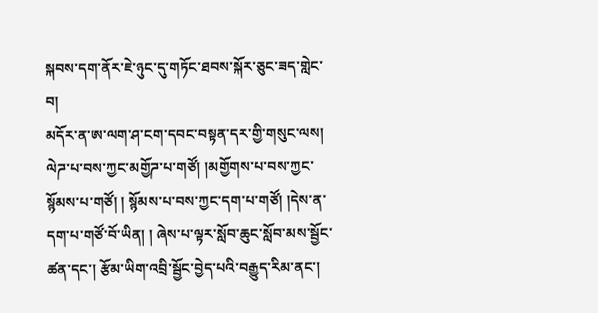སྐབས་དག་ནོར་ཇེ་ཉུང་དུ་གཏོང་ཐབས་སྐོར་ཅུང་ཟད་གླེང་བ།
མདོར་ན་ཨ་ལག་ཤ་ངག་དབང་བསྟན་དར་གྱི་གསུང་ལས། ལེཌ་པ་བས་ཀྱང་མགྱོཌ་པ་གཙོ། །མགྱོགས་པ་བས་ཀྱང་སྙོམས་པ་གཙོ། ། སྙོམས་པ་བས་ཀྱང་དག་པ་གཙོ། །དེས་ན་དག་པ་གཙོ་བོ་ཡིན། ། ཞེས་པ་ལྟར་སློབ་ཆུང་སློབ་མས་སྦྱོང་ཚན་དང་། རྩོམ་ཡིག་འབྲི་སྦྱོང་བྱེད་པའི་བརྒྱུད་རིམ་ནང་།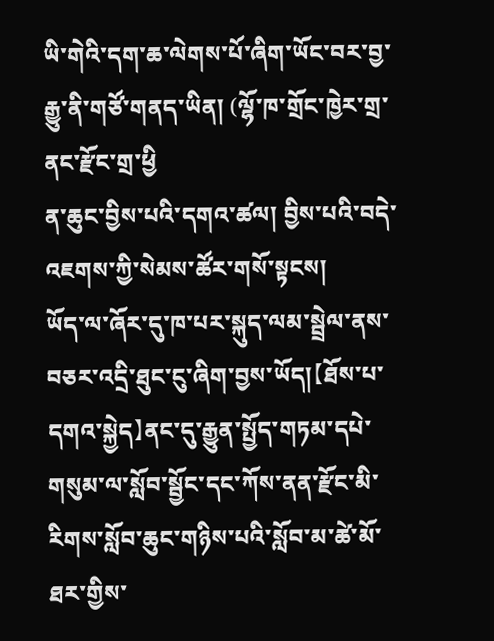ཡི་གེའི་དག་ཆ་ལེགས་པོ་ཞིག་ཡོང་བར་བྱ་རྒྱུ་ནི་གཙོ་གནད་ཡིན། (ལྷོ་ཁ་གྲོང་ཁྱེར་གྲ་ནང་རྫོང་གྲ་ཕྱི
ན་ཆུང་བྱིས་པའི་དགའ་ཚལ། བྱིས་པའི་བདེ་འཇགས་ཀྱི་སེམས་ཚོར་གསོ་སྟངས།
ཡོད་ལ་ཞོར་དུ་ཁ་པར་སྐུད་ལམ་སྦྲེལ་ནས་བཅར་འདྲི་ཐུང་ངུ་ཞིག་བྱས་ཡོད།【ཐོས་པ་དགའ་སྐྱེད】ནང་དུ་རྒྱུན་སྤྱོད་གཏམ་དཔེ་གསུམ་ལ་སློབ་སྦྱོང་དང་ཀོས་ནན་རྫོང་མི་རིགས་སློབ་ཆུང་གཉིས་པའི་སློབ་མ་ཚེ་མོ་ཐར་གྱིས་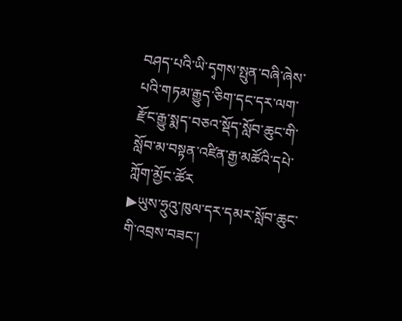བཤད་པའི་ཡི་དྭགས་སྤུན་བཞི་ཞེས་པའི་གཏམ་རྒྱུད་ཅིག་དང་དར་ལག་རྫོང་རྒྱུ་སྨད་བཅའ་སྡོད་སློབ་ཆུང་གི་སློབ་མ་བསྟན་འཛིན་རྒྱ་མཚོའི་དཔེ་ཀློག་མྱོང་ཚོར
▶ཡུས་ཧྲུའུ་ཁུལ་དར་དམར་སློབ་ཆུང་གི་འབྲས་བཟང་།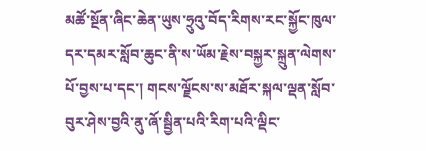མཚོ་སྔོན་ཞིང་ཆེན་ཡུས་ཧྲུའུ་བོད་རིགས་རང་སྐྱོང་ཁུལ་དར་དམར་སློབ་ཆུང་ནི་ས་ཡོམ་རྗེས་བསྐྱར་སྐྲུན་ལེགས་པོ་བྱས་པ་དང་། གངས་ལྗོངས་ས་མཐོར་སྐལ་ལྡན་སློབ་བུར་ཤེས་བྱའི་ནུ་ཞོ་སྦྱིན་པའི་རིག་པའི་ལྡིང་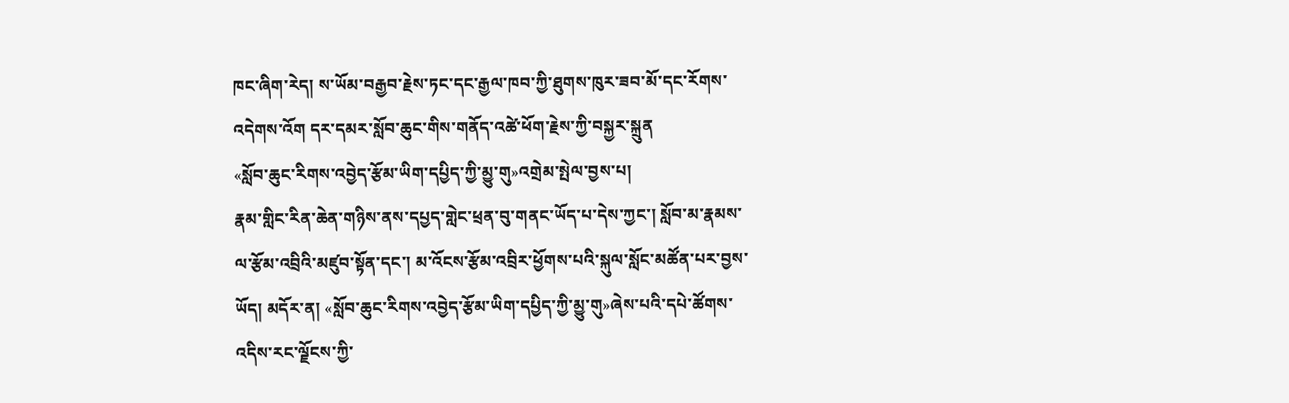ཁང་ཞིག་རེད། ས་ཡོམ་བརྒྱབ་རྗེས་ཏང་དང་རྒྱལ་ཁབ་ཀྱི་ཐུགས་ཁུར་ཟབ་མོ་དང་རོགས་འདེགས་འོག དར་དམར་སློབ་ཆུང་གིས་གནོད་འཚེ་ཕོག་རྗེས་ཀྱི་བསྐྱར་སྐྲུན
«སློབ་ཆུང་རིགས་འབྱེད་རྩོམ་ཡིག་དཔྱིད་ཀྱི་མྱུ་གུ»འགྲེམ་སྤེལ་བྱས་པ།
རྣམ་གླིང་རིན་ཆེན་གཉིས་ནས་དཔྱད་གླེང་ཕྲན་བུ་གནང་ཡོད་པ་དེས་ཀྱང་། སློབ་མ་རྣམས་ལ་རྩོམ་འབྲིའི་མཛུབ་སྟོན་དང་། མ་འོངས་རྩོམ་འབྲིར་ཕྱོགས་པའི་སྐུལ་སློང་མཚོན་པར་བྱས་ཡོད། མདོར་ན། «སློབ་ཆུང་རིགས་འབྱེད་རྩོམ་ཡིག་དཔྱིད་ཀྱི་མྱུ་གུ»ཞེས་པའི་དཔེ་ཚོགས་འདིས་རང་ལྗོངས་ཀྱི་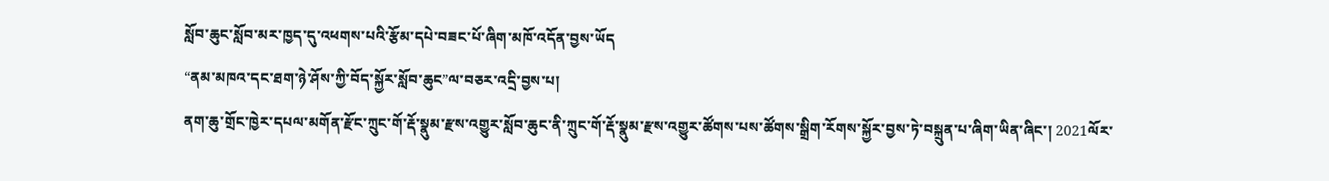སློབ་ཆུང་སློབ་མར་ཁྱད་དུ་འཕགས་པའི་རྩོམ་དཔེ་བཟང་པོ་ཞིག་མཁོ་འདོན་བྱས་ཡོད
“ནམ་མཁའ་དང་ཐག་ཉེ་ཤོས་ཀྱི་བོད་སྐྱོར་སློབ་ཆུང”ལ་བཅར་འདྲི་བྱས་པ།
ནག་ཆུ་གྲོང་ཁྱེར་དཔལ་མགོན་རྫོང་ཀྲུང་གོ་རྡོ་སྣུམ་རྫས་འགྱུར་སློབ་ཆུང་ནི་ཀྲུང་གོ་རྡོ་སྣུམ་རྫས་འགྱུར་ཚོགས་པས་ཚོགས་སྒྲིག་རོགས་སྐྱོར་བྱས་ཏེ་བསྐྲུན་པ་ཞིག་ཡིན་ཞིང་། 2021ལོར་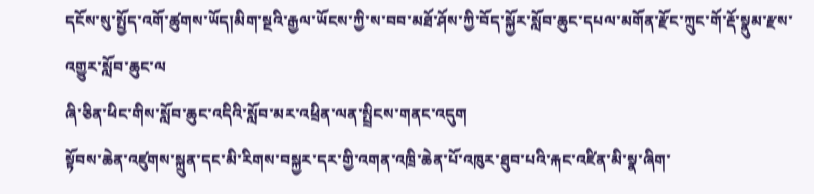དངོས་སུ་སྤྱོད་འགོ་ཚུགས་ཡོད།མིག་སྔའི་རྒྱལ་ཡོངས་ཀྱི་ས་བབ་མཐོ་ཤོས་ཀྱི་བོད་སྐྱོར་སློབ་ཆུང་དཔལ་མགོན་རྫོང་ཀྲུང་གོ་རྡོ་སྣུམ་རྫས་འགྱུར་སློབ་ཆུང་ལ
ཞི་ཅིན་ཕིང་གིས་སློབ་ཆུང་འདིའི་སློབ་མར་འཕྲིན་ལན་སྤྲིངས་གནང་འདུག
སྟོབས་ཆེན་འཛུགས་སྐྲུན་དང་མི་རིགས་བསྐྱར་དར་གྱི་འགན་འཁྲི་ཆེན་པོ་འཁུར་ཐུབ་པའི་རྐང་འཛིན་མི་སྣ་ཞིག་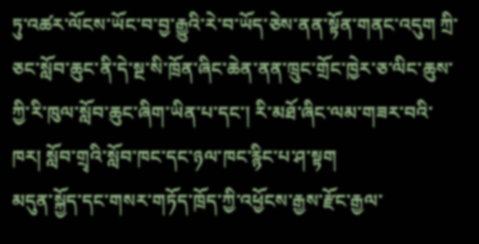ཏུ་འཚར་ལོངས་ཡོང་བ་བྱ་རྒྱུའི་རེ་བ་ཡོད་ཅེས་ནན་སྟོན་གནང་འདུག ཀྲི་ཅང་སློབ་ཆུང་ནི་དེ་སྔ་སི་ཁྲོན་ཞིང་ཆེན་ནན་ཁྲུང་གྲོང་ཁྱེར་ཅ་ལིང་ཆུས་ཀྱི་རི་ཁུལ་སློབ་ཆུང་ཞིག་ཡིན་པ་དང་། རི་མཐོ་ཞིང་ལམ་གཟར་བའི་ཁར། སློབ་གྲྭའི་སློབ་ཁང་དང་ཉལ་ཁང་རྙིང་པ་ཤ་སྟག
མདུན་སྐྱོད་དང་གསར་གཏོད་ཁྲོད་ཀྱི་འཕྱོངས་རྒྱས་རྫོང་རྒྱལ་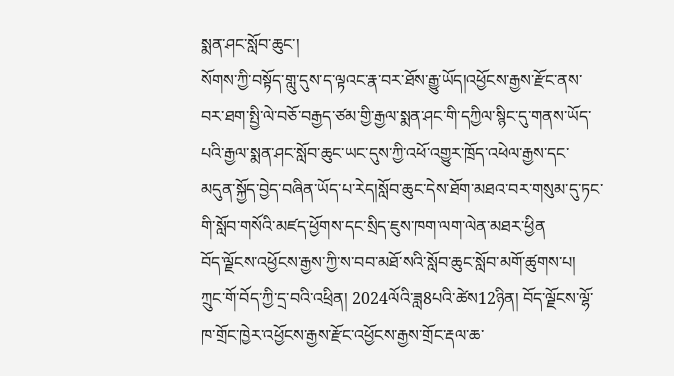སྨན་ཤང་སློབ་ཆུང་།
སོགས་ཀྱི་བསྟོད་གླུ་དུས་ད་ལྟའང་རྣ་བར་ཐོས་རྒྱུ་ཡོད།འཕྱོངས་རྒྱས་རྫོང་ནས་བར་ཐག་སྤྱི་ལེ་བཅོ་བརྒྱད་ཙམ་གྱི་རྒྱལ་སྨན་ཤང་གི་དཀྱིལ་སྙིང་དུ་གནས་ཡོད་པའི་རྒྱལ་སྨན་ཤང་སློབ་ཆུང་ཡང་དུས་ཀྱི་འཕོ་འགྱུར་ཁྲོད་འཕེལ་རྒྱས་དང་མདུན་སྐྱོད་བྱེད་བཞིན་ཡོད་པ་རེད།སློབ་ཆུང་དེས་ཐོག་མཐའ་བར་གསུམ་དུ་ཏང་གི་སློབ་གསོའི་མཛད་ཕྱོགས་དང་སྲིད་ཇུས་ཁག་ལག་ལེན་མཐར་ཕྱིན
བོད་ལྗོངས་འཕྱོངས་རྒྱས་ཀྱི་ས་བབ་མཐོ་སའི་སློབ་ཆུང་སློབ་མགོ་ཚུགས་པ།
ཀྲུང་གོ་བོད་ཀྱི་དྲ་བའི་འཕྲིན། 2024ལོའི་ཟླ8པའི་ཚེས12ཉིན། བོད་ལྗོངས་ལྷོ་ཁ་གྲོང་ཁྱེར་འཕྱོངས་རྒྱས་རྫོང་འཕྱོངས་རྒྱས་གྲོང་རྡལ་ཆ་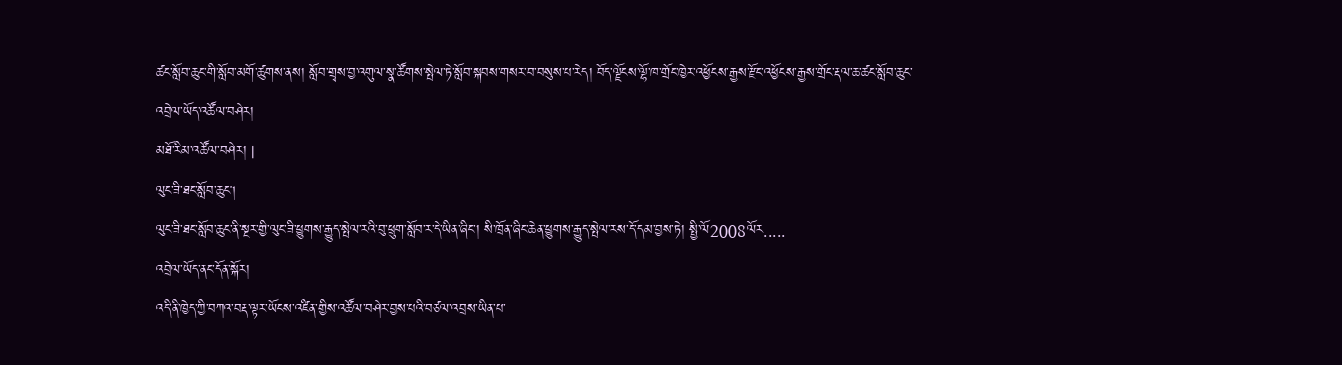ཚང་སློབ་ཆུང་གི་སློབ་མགོ་ཚུགས་ནས། སློབ་གྲྭས་བྱ་འགུལ་སྣ་ཚོགས་སྤེལ་ཏེ་སློབ་སྐབས་གསར་བ་བསུས་པ་རེད། བོད་ལྗོངས་ལྷོ་ཁ་གྲོང་ཁྱེར་འཕྱོངས་རྒྱས་རྫོང་འཕྱོངས་རྒྱས་གྲོང་རྡལ་ཆ་ཚང་སློབ་ཆུང་
འབྲེལ་ཡོད་འཚོལ་བཤེར།
མཐོ་རིམ་འཚོལ་བཤེར། |
ལུང་ཟི་ཐང་སློབ་ཆུང།
ལུང་ཟི་ཐང་སློབ་ཆུང་ནི་སྔར་གྱི་ལུང་ཟི་ཕྱུགས་རྒྱུད་སྤེལ་རའི་བུ་ཕྲུག་སློབ་ར་དེ་ཡིན་ཞིང་། སི་ཁྲོན་ཞིང་ཆེན་ཕྱུགས་རྒྱུད་སྤེལ་རས་དོ་དམ་བྱས་ཏེ། སྤྱི་ལོ2008ལོར.....
འབྲེལ་ཡོད་ནང་དོན་སྐོར།
འདི་ནི་ཁྱེད་ཀྱི་བཀའ་བརྡ་ལྟར་ཡོངས་འཛིན་གྱིས་འཚོལ་བཤེར་བྱས་པའི་བཙལ་འབྲས་ཡིན་པ་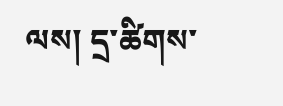ལས། དྲ་ཚིགས་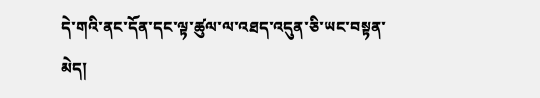དེ་གའི་ནང་དོན་དང་ལྟ་ཚུལ་ལ་འཐད་འདུན་ཅི་ཡང་བསྟན་མེད།